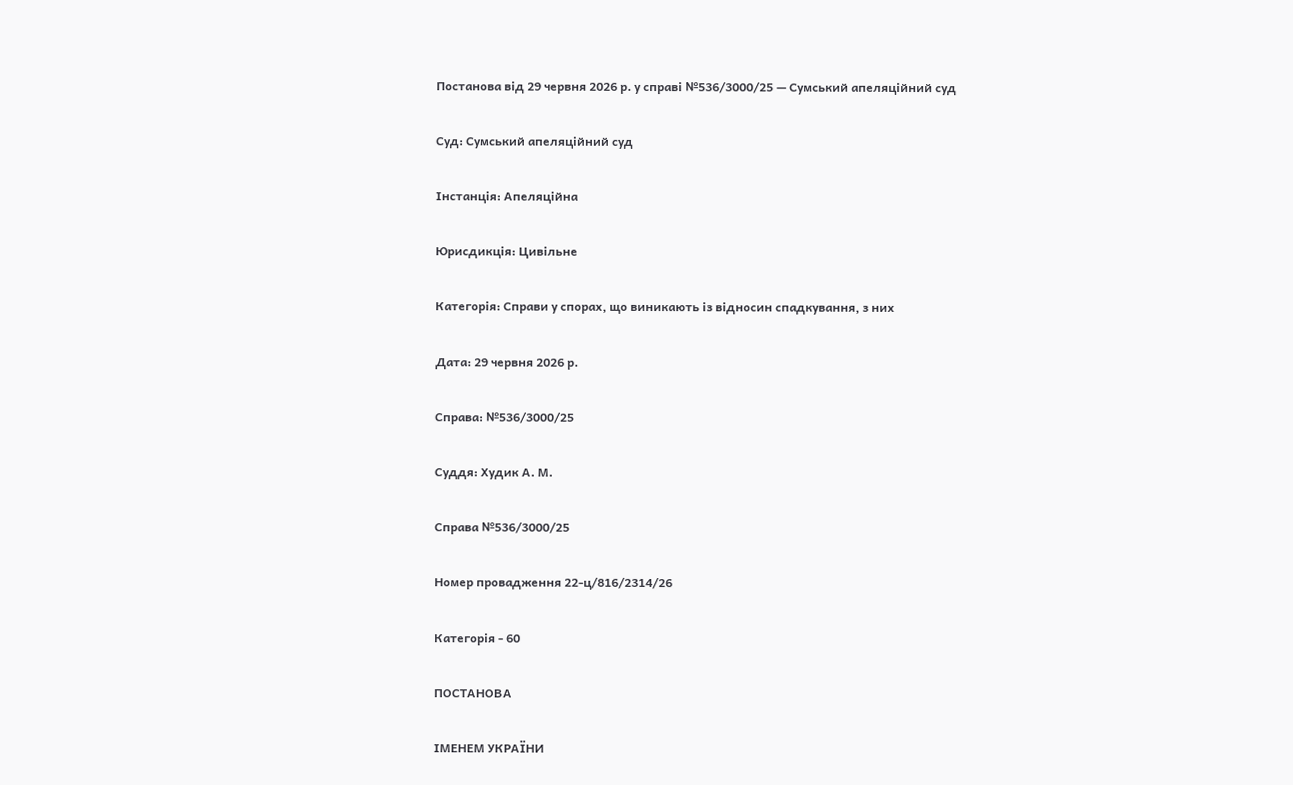Постанова від 29 червня 2026 р. у справі №536/3000/25 — Сумський апеляційний суд

Суд: Сумський апеляційний суд

Інстанція: Апеляційна

Юрисдикція: Цивільне

Категорія: Справи у спорах, що виникають із відносин спадкування, з них

Дата: 29 червня 2026 р.

Справа: №536/3000/25

Суддя: Худик А. М.

Справа №536/3000/25

Номер провадження 22-ц/816/2314/26

Категорія - 60

ПОСТАНОВА

ІМЕНЕМ УКРАЇНИ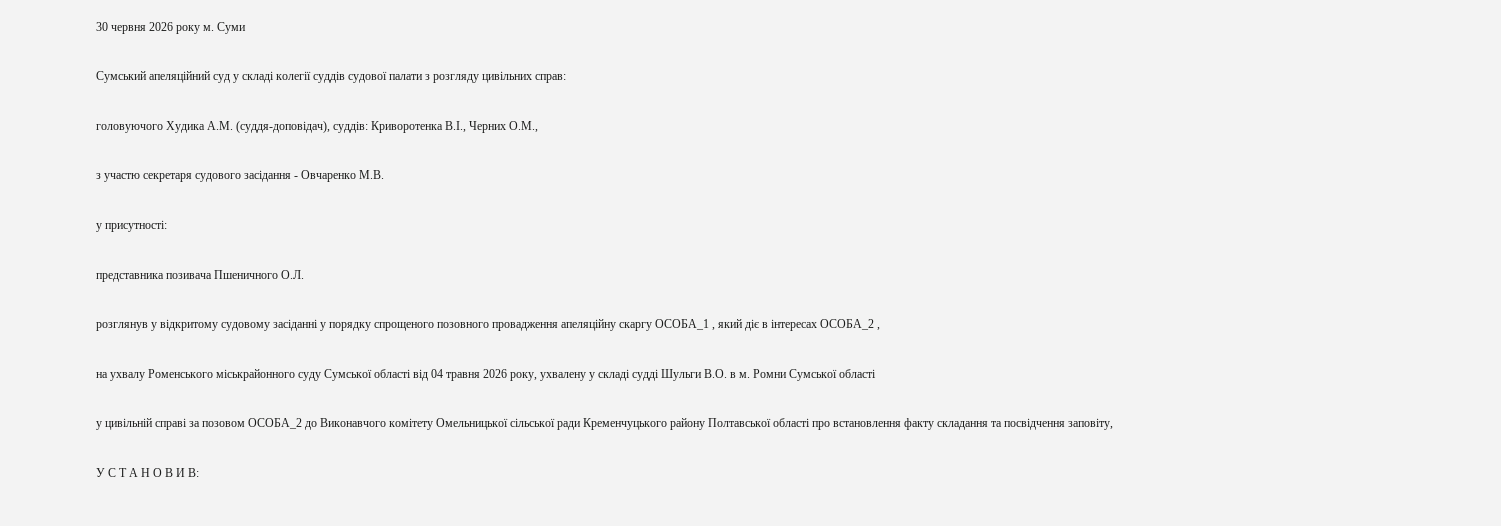30 червня 2026 року м. Суми

Сумський апеляційний суд у складі колегії суддів судової палати з розгляду цивільних справ:

головуючого Худика А.М. (суддя-доповідач), суддів: Криворотенка В.І., Черних О.М.,

з участю секретаря судового засідання - Овчаренко М.В.

у присутності:

представника позивача Пшеничного О.Л.

розглянув у відкритому судовому засіданні у порядку спрощеного позовного провадження апеляційну скаргу ОСОБА_1 , який діє в інтересах ОСОБА_2 ,

на ухвалу Роменського міськрайонного суду Сумської області від 04 травня 2026 року, ухвалену у складі судді Шульги В.О. в м. Ромни Сумської області

у цивільній справі за позовом ОСОБА_2 до Виконавчого комітету Омельницької сільської ради Кременчуцького району Полтавської області про встановлення факту складання та посвідчення заповіту,

У С Т А Н О В И В: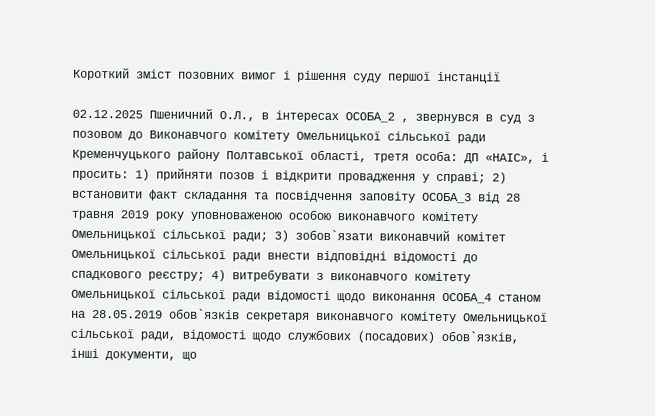Короткий зміст позовних вимог і рішення суду першої інстанції

02.12.2025 Пшеничний О.Л., в інтересах ОСОБА_2 , звернувся в суд з позовом до Виконавчого комітету Омельницької сільської ради Кременчуцького району Полтавської області, третя особа: ДП «НАІС», і просить: 1) прийняти позов і відкрити провадження у справі; 2) встановити факт складання та посвідчення заповіту ОСОБА_3 від 28 травня 2019 року уповноваженою особою виконавчого комітету Омельницької сільської ради; 3) зобов`язати виконавчий комітет Омельницької сільської ради внести відповідні відомості до спадкового реєстру; 4) витребувати з виконавчого комітету Омельницької сільської ради відомості щодо виконання ОСОБА_4 станом на 28.05.2019 обов`язків секретаря виконавчого комітету Омельницької сільської ради, відомості щодо службових (посадових) обов`язків, інші документи, що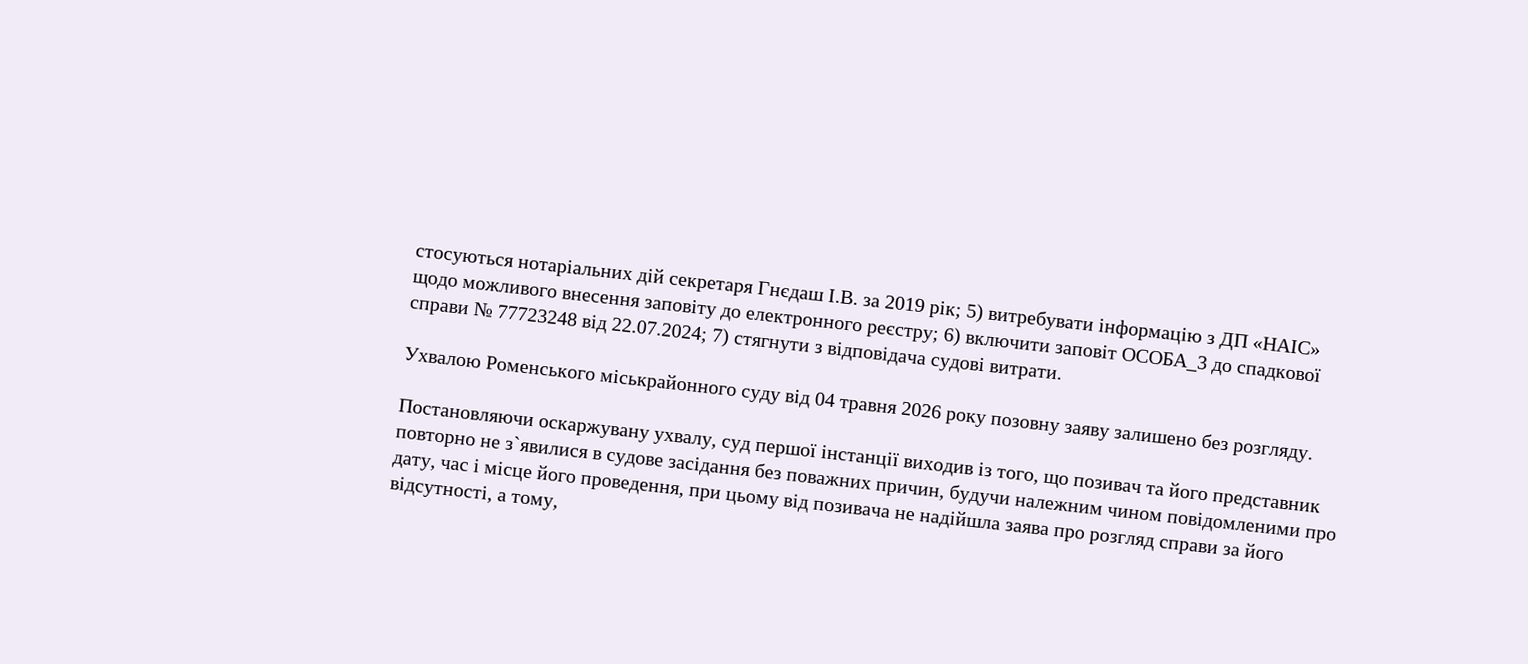стосуються нотаріальних дій секретаря Гнєдаш І.В. за 2019 рік; 5) витребувати інформацію з ДП «НАІС» щодо можливого внесення заповіту до електронного реєстру; 6) включити заповіт ОСОБА_3 до спадкової справи № 77723248 від 22.07.2024; 7) стягнути з відповідача судові витрати.

Ухвалою Роменського міськрайонного суду від 04 травня 2026 року позовну заяву залишено без розгляду.

Постановляючи оскаржувану ухвалу, суд першої інстанції виходив із того, що позивач та його представник повторно не з`явилися в судове засідання без поважних причин, будучи належним чином повідомленими про дату, час і місце його проведення, при цьому від позивача не надійшла заява про розгляд справи за його відсутності, а тому,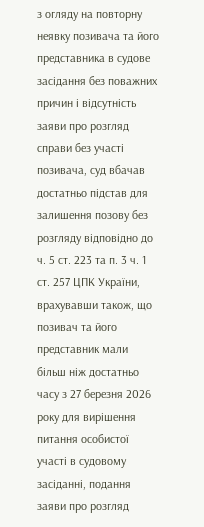з огляду на повторну неявку позивача та його представника в судове засідання без поважних причин і відсутність заяви про розгляд справи без участі позивача, суд вбачав достатньо підстав для залишення позову без розгляду відповідно до ч. 5 ст. 223 та п. 3 ч. 1 ст. 257 ЦПК України, врахувавши також, що позивач та його представник мали більш ніж достатньо часу з 27 березня 2026 року для вирішення питання особистої участі в судовому засіданні, подання заяви про розгляд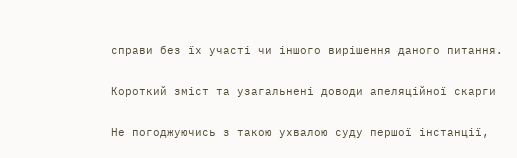справи без їх участі чи іншого вирішення даного питання.

Короткий зміст та узагальнені доводи апеляційної скарги

Не погоджуючись з такою ухвалою суду першої інстанції,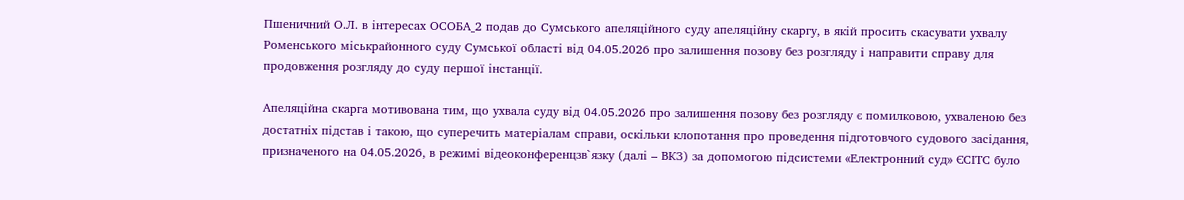Пшеничний О.Л. в інтересах ОСОБА_2 подав до Сумського апеляційного суду апеляційну скаргу, в якій просить скасувати ухвалу Роменського міськрайонного суду Сумської області від 04.05.2026 про залишення позову без розгляду і направити справу для продовження розгляду до суду першої інстанції.

Апеляційна скарга мотивована тим, що ухвала суду від 04.05.2026 про залишення позову без розгляду є помилковою, ухваленою без достатніх підстав і такою, що суперечить матеріалам справи, оскільки клопотання про проведення підготовчого судового засідання, призначеного на 04.05.2026, в режимі відеоконференцзв`язку (далі – ВКЗ) за допомогою підсистеми «Електронний суд» ЄСІТС було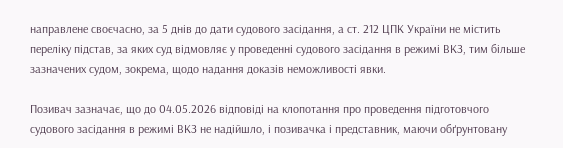направлене своєчасно, за 5 днів до дати судового засідання, а ст. 212 ЦПК України не містить переліку підстав, за яких суд відмовляє у проведенні судового засідання в режимі ВКЗ, тим більше зазначених судом, зокрема, щодо надання доказів неможливості явки.

Позивач зазначає, що до 04.05.2026 відповіді на клопотання про проведення підготовчого судового засідання в режимі ВКЗ не надійшло, і позивачка і представник, маючи обґрунтовану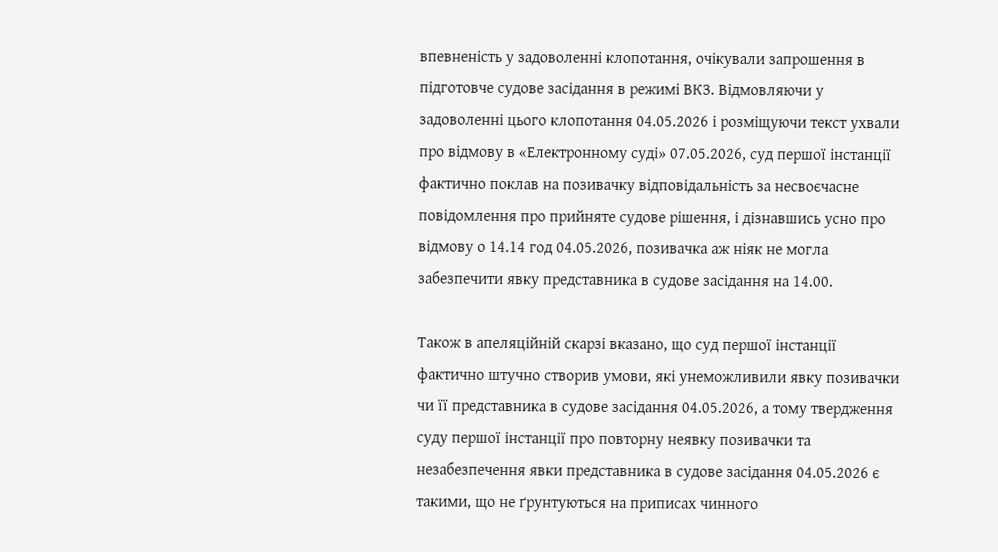впевненість у задоволенні клопотання, очікували запрошення в підготовче судове засідання в режимі ВКЗ. Відмовляючи у задоволенні цього клопотання 04.05.2026 і розміщуючи текст ухвали про відмову в «Електронному суді» 07.05.2026, суд першої інстанції фактично поклав на позивачку відповідальність за несвоєчасне повідомлення про прийняте судове рішення, і дізнавшись усно про відмову о 14.14 год 04.05.2026, позивачка аж ніяк не могла забезпечити явку представника в судове засідання на 14.00.

Також в апеляційній скарзі вказано, що суд першої інстанції фактично штучно створив умови, які унеможливили явку позивачки чи її представника в судове засідання 04.05.2026, а тому твердження суду першої інстанції про повторну неявку позивачки та незабезпечення явки представника в судове засідання 04.05.2026 є такими, що не ґрунтуються на приписах чинного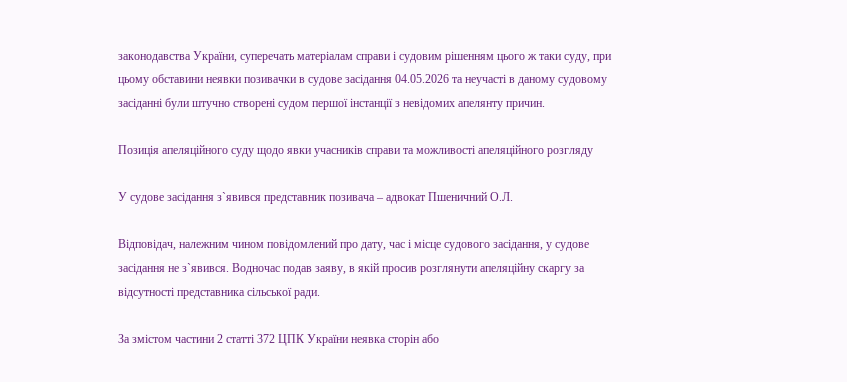законодавства України, суперечать матеріалам справи і судовим рішенням цього ж таки суду, при цьому обставини неявки позивачки в судове засідання 04.05.2026 та неучасті в даному судовому засіданні були штучно створені судом першої інстанції з невідомих апелянту причин.

Позиція апеляційного суду щодо явки учасників справи та можливості апеляційного розгляду

У судове засідання з`явився представник позивача – адвокат Пшеничний О.Л.

Відповідач, належним чином повідомлений про дату, час і місце судового засідання, у судове засідання не з`явився. Водночас подав заяву, в якій просив розглянути апеляційну скаргу за відсутності представника сільської ради.

За змістом частини 2 статті 372 ЦПК України неявка сторін або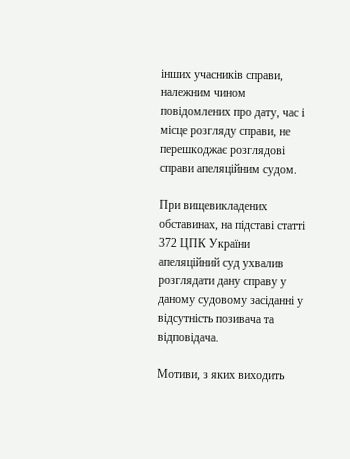інших учасників справи, належним чином повідомлених про дату, час і місце розгляду справи, не перешкоджає розглядові справи апеляційним судом.

При вищевикладених обставинах, на підставі статті 372 ЦПК України апеляційний суд ухвалив розглядати дану справу у даному судовому засіданні у відсутність позивача та відповідача.

Мотиви, з яких виходить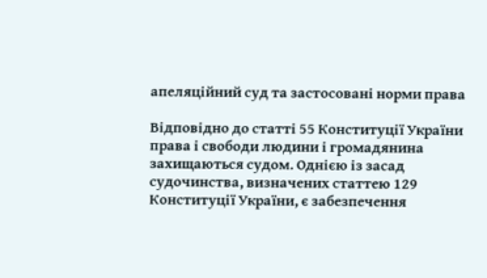апеляційний суд та застосовані норми права

Відповідно до статті 55 Конституції України права і свободи людини і громадянина захищаються судом. Однією із засад судочинства, визначених статтею 129 Конституції України, є забезпечення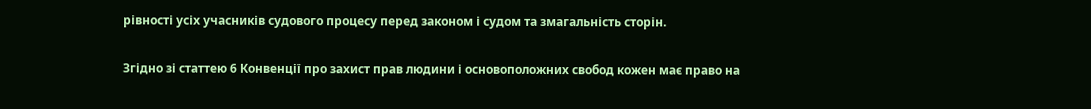рівності усіх учасників судового процесу перед законом і судом та змагальність сторін.

Згідно зі статтею 6 Конвенції про захист прав людини і основоположних свобод кожен має право на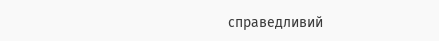справедливий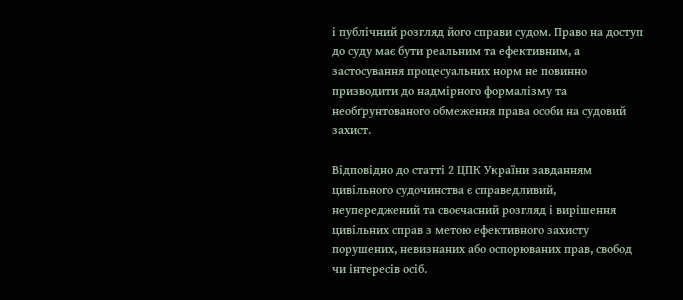і публічний розгляд його справи судом. Право на доступ до суду має бути реальним та ефективним, а застосування процесуальних норм не повинно призводити до надмірного формалізму та необґрунтованого обмеження права особи на судовий захист.

Відповідно до статті 2 ЦПК України завданням цивільного судочинства є справедливий, неупереджений та своєчасний розгляд і вирішення цивільних справ з метою ефективного захисту порушених, невизнаних або оспорюваних прав, свобод чи інтересів осіб.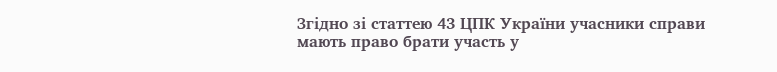Згідно зі статтею 43 ЦПК України учасники справи мають право брати участь у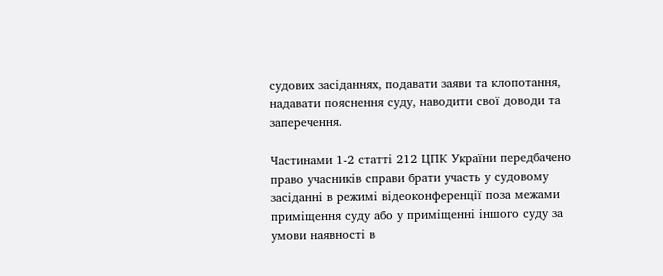судових засіданнях, подавати заяви та клопотання, надавати пояснення суду, наводити свої доводи та заперечення.

Частинами 1-2 статті 212 ЦПК України передбачено право учасників справи брати участь у судовому засіданні в режимі відеоконференції поза межами приміщення суду або у приміщенні іншого суду за умови наявності в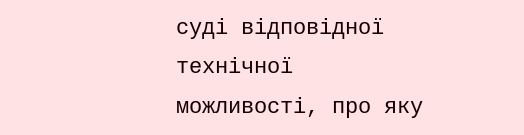суді відповідної технічної можливості, про яку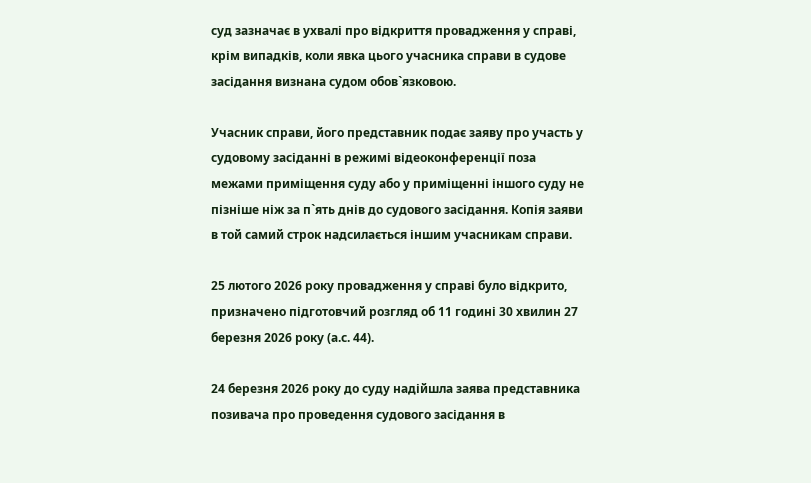суд зазначає в ухвалі про відкриття провадження у справі, крім випадків, коли явка цього учасника справи в судове засідання визнана судом обов`язковою.

Учасник справи, його представник подає заяву про участь у судовому засіданні в режимі відеоконференції поза межами приміщення суду або у приміщенні іншого суду не пізніше ніж за п`ять днів до судового засідання. Копія заяви в той самий строк надсилається іншим учасникам справи.

25 лютого 2026 року провадження у справі було відкрито, призначено підготовчий розгляд об 11 годині 30 хвилин 27 березня 2026 року (а.с. 44).

24 березня 2026 року до суду надійшла заява представника позивача про проведення судового засідання в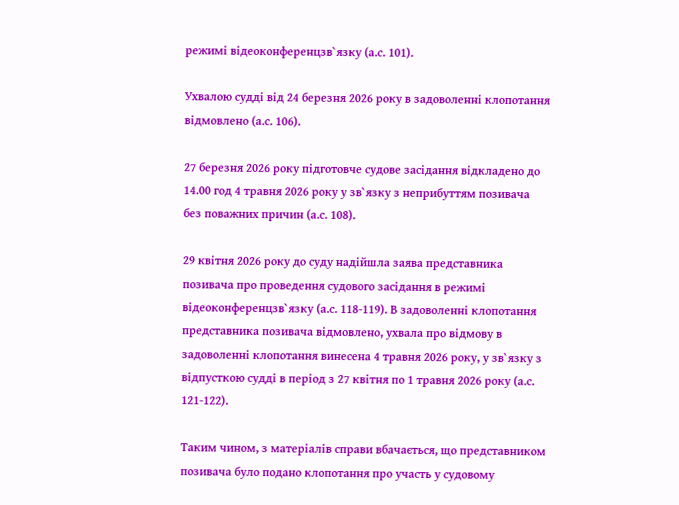режимі відеоконференцзв`язку (а.с. 101).

Ухвалою судді від 24 березня 2026 року в задоволенні клопотання відмовлено (а.с. 106).

27 березня 2026 року підготовче судове засідання відкладено до 14.00 год 4 травня 2026 року у зв`язку з неприбуттям позивача без поважних причин (а.с. 108).

29 квітня 2026 року до суду надійшла заява представника позивача про проведення судового засідання в режимі відеоконференцзв`язку (а.с. 118-119). В задоволенні клопотання представника позивача відмовлено, ухвала про відмову в задоволенні клопотання винесена 4 травня 2026 року, у зв`язку з відпусткою судді в період з 27 квітня по 1 травня 2026 року (а.с. 121-122).

Таким чином, з матеріалів справи вбачається, що представником позивача було подано клопотання про участь у судовому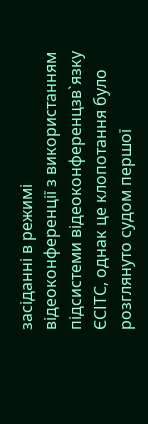засіданні в режимі відеоконференції з використанням підсистеми відеоконференцзв`язку ЄСІТС, однак це клопотання було розглянуто судом першої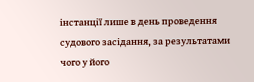інстанції лише в день проведення судового засідання, за результатами чого у його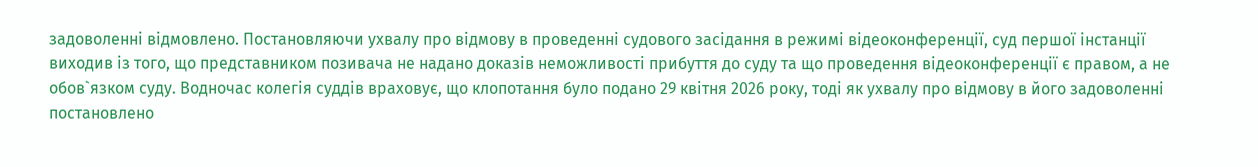задоволенні відмовлено. Постановляючи ухвалу про відмову в проведенні судового засідання в режимі відеоконференції, суд першої інстанції виходив із того, що представником позивача не надано доказів неможливості прибуття до суду та що проведення відеоконференції є правом, а не обов`язком суду. Водночас колегія суддів враховує, що клопотання було подано 29 квітня 2026 року, тоді як ухвалу про відмову в його задоволенні постановлено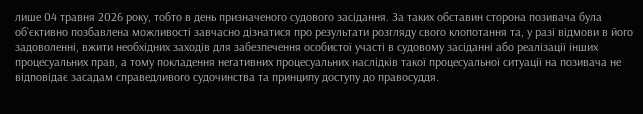лише 04 травня 2026 року, тобто в день призначеного судового засідання. За таких обставин сторона позивача була об`єктивно позбавлена можливості завчасно дізнатися про результати розгляду свого клопотання та, у разі відмови в його задоволенні, вжити необхідних заходів для забезпечення особистої участі в судовому засіданні або реалізації інших процесуальних прав, а тому покладення негативних процесуальних наслідків такої процесуальної ситуації на позивача не відповідає засадам справедливого судочинства та принципу доступу до правосуддя.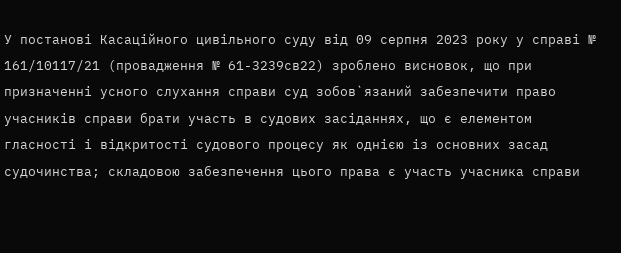У постанові Касаційного цивільного суду від 09 серпня 2023 року у справі № 161/10117/21 (провадження № 61-3239св22) зроблено висновок, що при призначенні усного слухання справи суд зобов`язаний забезпечити право учасників справи брати участь в судових засіданнях, що є елементом гласності і відкритості судового процесу як однією із основних засад судочинства; складовою забезпечення цього права є участь учасника справи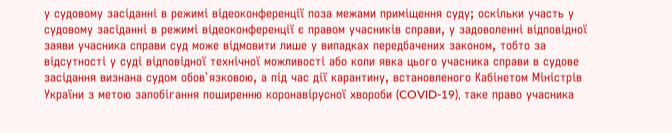у судовому засіданні в режимі відеоконференції поза межами приміщення суду; оскільки участь у судовому засіданні в режимі відеоконференції є правом учасників справи, у задоволенні відповідної заяви учасника справи суд може відмовити лише у випадках передбачених законом, тобто за відсутності у суді відповідної технічної можливості або коли явка цього учасника справи в судове засідання визнана судом обов`язковою, а під час дії карантину, встановленого Кабінетом Міністрів України з метою запобігання поширенню коронавірусної хвороби (COVID-19), таке право учасника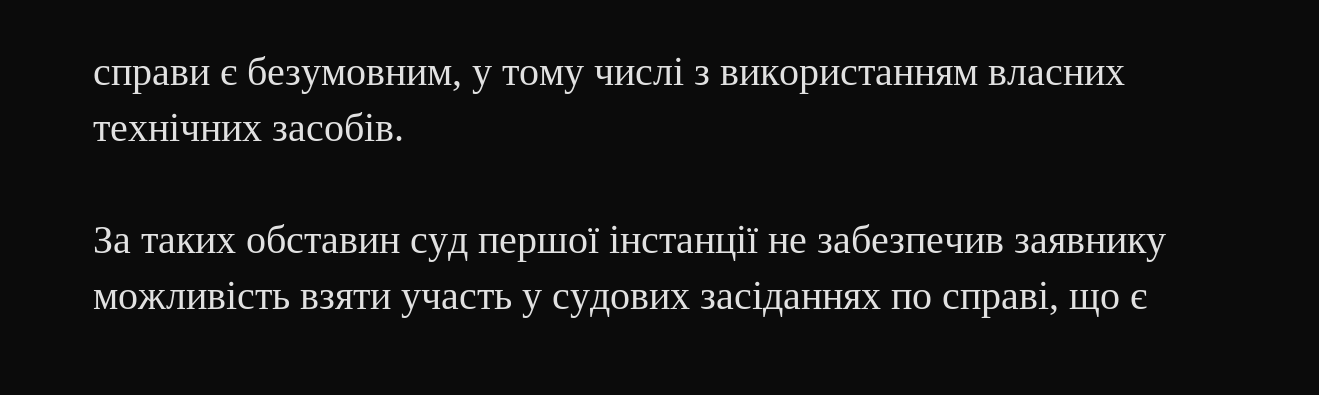справи є безумовним, у тому числі з використанням власних технічних засобів.

За таких обставин суд першої інстанції не забезпечив заявнику можливість взяти участь у судових засіданнях по справі, що є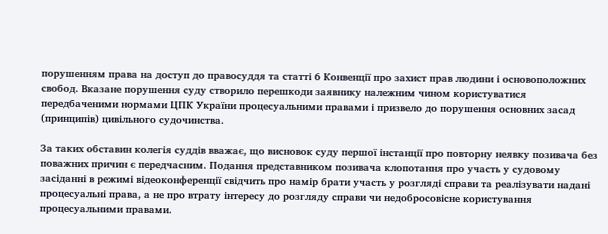порушенням права на доступ до правосуддя та статті 6 Конвенції про захист прав людини і основоположних свобод. Вказане порушення суду створило перешкоди заявнику належним чином користуватися передбаченими нормами ЦПК України процесуальними правами і призвело до порушення основних засад (принципів) цивільного судочинства.

За таких обставин колегія суддів вважає, що висновок суду першої інстанції про повторну неявку позивача без поважних причин є передчасним. Подання представником позивача клопотання про участь у судовому засіданні в режимі відеоконференції свідчить про намір брати участь у розгляді справи та реалізувати надані процесуальні права, а не про втрату інтересу до розгляду справи чи недобросовісне користування процесуальними правами.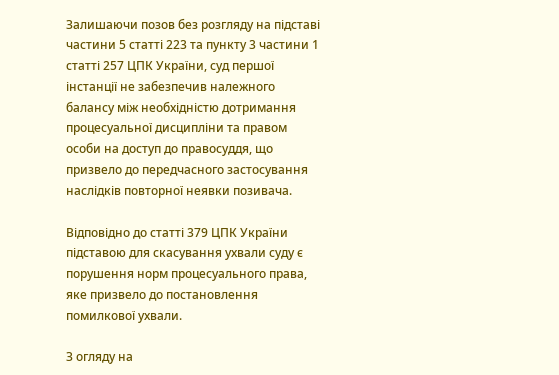Залишаючи позов без розгляду на підставі частини 5 статті 223 та пункту 3 частини 1 статті 257 ЦПК України, суд першої інстанції не забезпечив належного балансу між необхідністю дотримання процесуальної дисципліни та правом особи на доступ до правосуддя, що призвело до передчасного застосування наслідків повторної неявки позивача.

Відповідно до статті 379 ЦПК України підставою для скасування ухвали суду є порушення норм процесуального права, яке призвело до постановлення помилкової ухвали.

З огляду на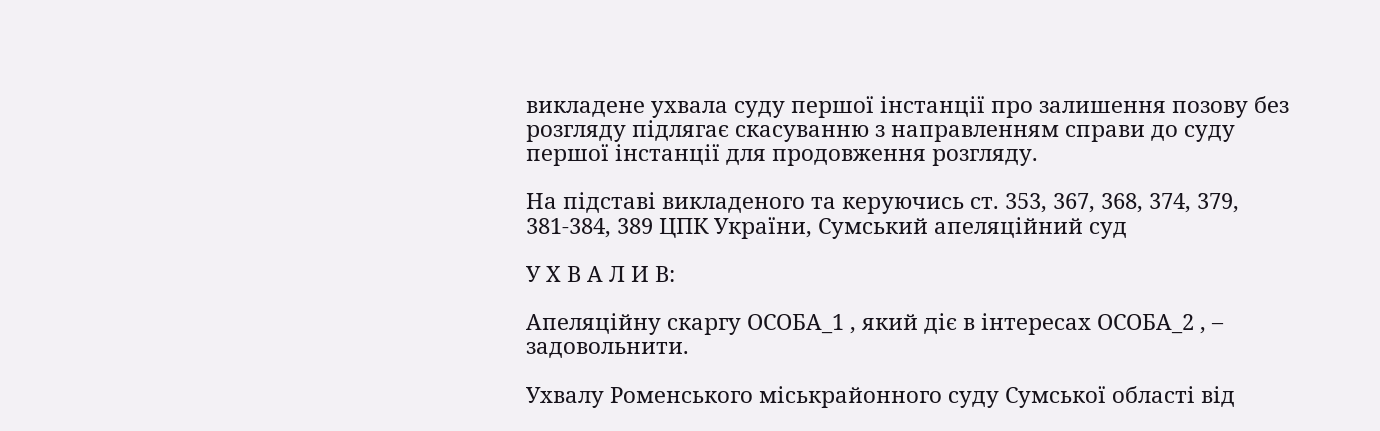викладене ухвала суду першої інстанції про залишення позову без розгляду підлягає скасуванню з направленням справи до суду першої інстанції для продовження розгляду.

На підставі викладеного та керуючись ст. 353, 367, 368, 374, 379, 381-384, 389 ЦПК України, Сумський апеляційний суд

У Х В А Л И В:

Апеляційну скаргу ОСОБА_1 , який діє в інтересах ОСОБА_2 , – задовольнити.

Ухвалу Роменського міськрайонного суду Сумської області від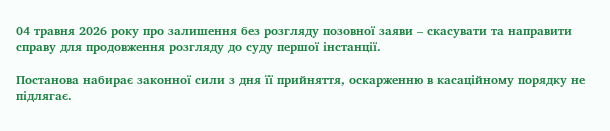04 травня 2026 року про залишення без розгляду позовної заяви – скасувати та направити справу для продовження розгляду до суду першої інстанції.

Постанова набирає законної сили з дня її прийняття, оскарженню в касаційному порядку не підлягає.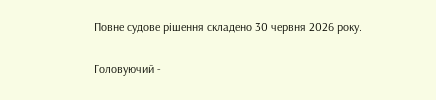Повне судове рішення складено 30 червня 2026 року.

Головуючий -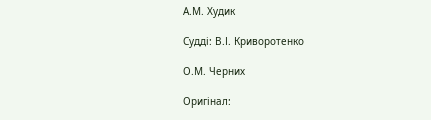А.М. Худик

Судді: В.І. Криворотенко

О.М. Черних

Оригінал: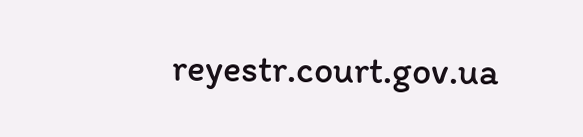reyestr.court.gov.ua